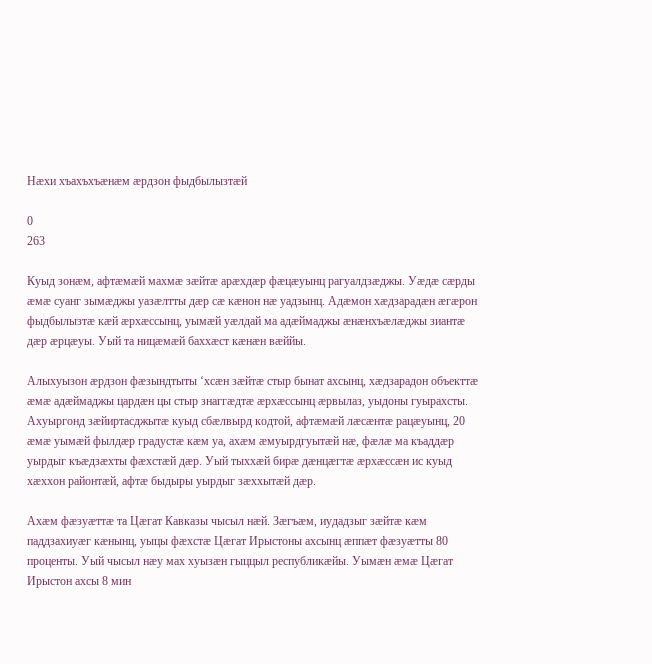Нӕхи хъахъхъӕнӕм ӕрдзон фыдбылызтӕй

0
263

Куыд зонӕм, афтӕмӕй махмӕ зӕйтӕ арӕхдӕр фӕцӕуынц рагуалдзӕджы. Уӕдӕ сӕрды ӕмӕ суанг зымӕджы уазӕлтты дӕр сӕ кӕнон нӕ уадзынц. Адӕмон хӕдзарадӕн ӕгӕрон фыдбылызтӕ кӕй ӕрхӕссынц, уымӕй уӕлдай ма адӕймаджы ӕнӕнхъӕлӕджы зиантӕ дӕр ӕрцӕуы. Уый та ницӕмӕй баххӕст кӕнӕн вӕййы.

Алыхуызон ӕрдзон фӕзындтыты ‘хсӕн зӕйтӕ стыр бынат ахсынц, хӕдзарадон объекттӕ ӕмӕ адӕймаджы цардӕн цы стыр знаггӕдтӕ ӕрхӕссынц ӕрвылаз, уыдоны гуырахсты. Ахуыргонд зӕйиртасджытӕ куыд сбӕлвырд кодтой, афтӕмӕй лӕсӕнтӕ рацӕуынц, 20 ӕмӕ уымӕй фылдӕр градустӕ кӕм уа, ахӕм ӕмуырдгуытӕй нӕ, фӕлӕ ма къаддӕр уырдыг къӕдзӕхты фӕхстӕй дӕр. Уый тыххӕй бирӕ дӕнцӕгтӕ ӕрхӕссӕн ис куыд хӕххон районтӕй, афтӕ быдыры уырдыг зӕххытӕй дӕр.

Ахӕм фӕзуӕттӕ та Цӕгат Кавказы чысыл нӕй. Зӕгъӕм, иудадзыг зӕйтӕ кӕм паддзахиуӕг кӕнынц, уыцы фӕхстӕ Цӕгат Ирыстоны ахсынц ӕппӕт фӕзуӕтты 80 проценты. Уый чысыл нӕу мах хуызӕн гыццыл республикӕйы. Уымӕн ӕмӕ Цӕгат Ирыстон ахсы 8 мин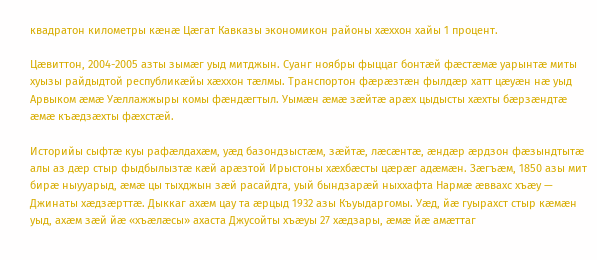квадратон километры кӕнӕ Цӕгат Кавказы экономикон районы хӕххон хайы 1 процент.

Цӕвиттон, 2004-2005 азты зымӕг уыд митджын. Суанг ноябры фыццаг бонтӕй фӕстӕмӕ уарынтӕ миты хуызы райдыдтой республикӕйы хӕххон тӕлмы. Транспортон фӕрӕзтӕн фылдӕр хатт цӕуӕн нӕ уыд Арвыком ӕмӕ Уӕллажжыры комы фӕндӕгтыл. Уымӕн ӕмӕ зӕйтӕ арӕх цыдысты хӕхты бӕрзӕндтӕ ӕмӕ къӕдзӕхты фӕхстӕй.

Историйы сыфтӕ куы рафӕлдахӕм, уӕд базондзыстӕм, зӕйтӕ, лӕсӕнтӕ, ӕндӕр ӕрдзон фӕзындтытӕ алы аз дӕр стыр фыдбылызтӕ кӕй арӕзтой Ирыстоны хӕхбӕсты цӕрӕг адӕмӕн. Зӕгъӕм, 1850 азы мит бирӕ ныууарыд, ӕмӕ цы тыхджын зӕй расайдта, уый бындзарӕй ныххафта Нармӕ ӕввахс хъӕу — Джинаты хӕдзӕрттӕ. Дыккаг ахӕм цау та ӕрцыд 1932 азы Къуыдаргомы. Уӕд, йӕ гуырахст стыр кӕмӕн уыд, ахӕм зӕй йӕ «хъӕлӕсы» ахаста Джусойты хъӕуы 27 хӕдзары, ӕмӕ йӕ амӕттаг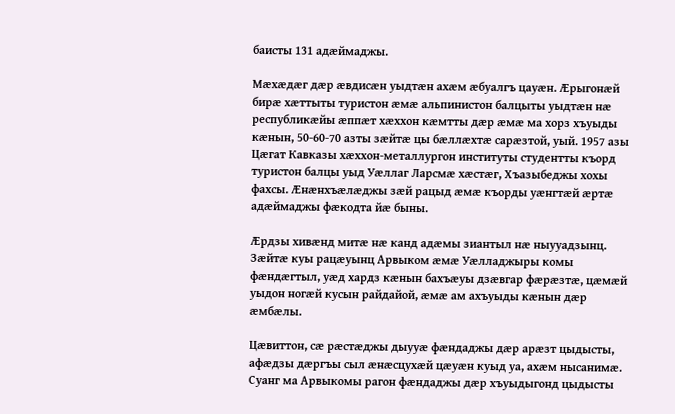баисты 131 адӕймаджы.

Мӕхӕдӕг дӕр ӕвдисӕн уыдтӕн ахӕм ӕбуалгъ цауӕн. Ӕрыгонӕй бирӕ хӕттыты туристон ӕмӕ альпинистон балцыты уыдтӕн нӕ республикӕйы ӕппӕт хӕххон кӕмтты дӕр ӕмӕ ма хорз хъуыды кӕнын, 50-60-70 азты зӕйтӕ цы бӕллӕхтӕ сарӕзтой, уый. 1957 азы Цӕгат Кавказы хӕххон-металлургон институты студентты къорд туристон балцы уыд Уӕллаг Ларсмӕ хӕстӕг, Хъазыбеджы хохы фахсы. Ӕнӕнхъӕлӕджы зӕй рацыд ӕмӕ къорды уӕнгтӕй ӕртӕ адӕймаджы фӕкодта йӕ быны.

Ӕрдзы хивӕнд митӕ нӕ канд адӕмы зиантыл нӕ ныууадзынц. Зӕйтӕ куы рацӕуынц Арвыком ӕмӕ Уӕлладжыры комы фӕндӕгтыл, уӕд хардз кӕнын бахъӕуы дзӕвгар фӕрӕзтӕ, цӕмӕй уыдон ногӕй кусын райдайой, ӕмӕ ам ахъуыды кӕнын дӕр ӕмбӕлы.

Цӕвиттон, сӕ рӕстӕджы дыууӕ фӕндаджы дӕр арӕзт цыдысты, афӕдзы дӕргъы сыл ӕнӕсцухӕй цӕуӕн куыд уа, ахӕм нысанимӕ. Суанг ма Арвыкомы рагон фӕндаджы дӕр хъуыдыгонд цыдысты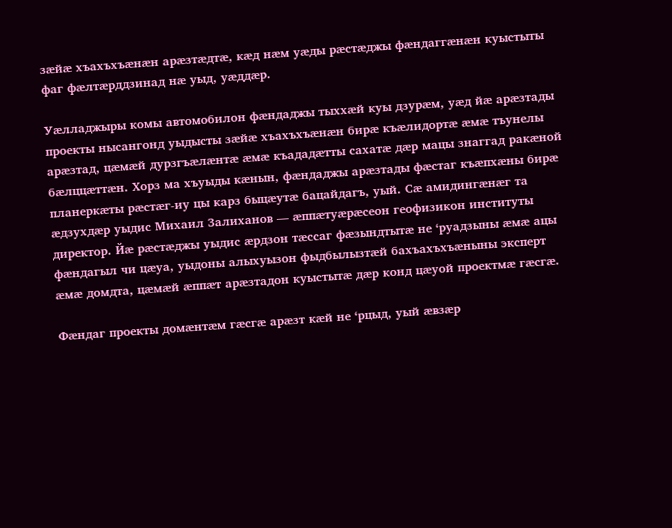зӕйӕ хъахъхъӕнӕн арӕзтӕдтӕ, кӕд нӕм уӕды рӕстӕджы фӕндаггӕнӕн куыстыты фаг фӕлтӕрддзинад нӕ уыд, уӕддӕр.

Уӕлладжыры комы автомобилон фӕндаджы тыххӕй куы дзурӕм, уӕд йӕ арӕзтады проекты нысангонд уыдысты зӕйӕ хъахъхъӕнӕн бирӕ къӕлидортӕ ӕмӕ тъунелы арӕзтад, цӕмӕй дурзгъӕлӕнтӕ ӕмӕ къададӕтты сахатӕ дӕр мацы знаггад ракӕной бӕлццӕттӕн. Хорз ма хъуыды кӕнын, фӕндаджы арӕзтады фӕстаг къӕпхӕны бирӕ планеркӕты рӕстӕг-иу цы карз быцӕутӕ бацайдагъ, уый. Сӕ амидингӕнӕг та ӕдзухдӕр уыдис Михаил Залиханов — ӕппӕтуӕрӕсеон геофизикон институты директор. Йӕ рӕстӕджы уыдис ӕрдзон тӕссаг фӕзындтытӕ не ‘руадзыны ӕмӕ ацы фӕндагыл чи цӕуа, уыдоны алыхуызон фыдбылызтӕй бахъахъхъӕныны эксперт ӕмӕ домдта, цӕмӕй ӕппӕт арӕзтадон куыстытӕ дӕр конд цӕуой проектмӕ гӕсгӕ.

Фӕндаг проекты домӕнтӕм гӕсгӕ арӕзт кӕй не ‘рцыд, уый ӕвзӕр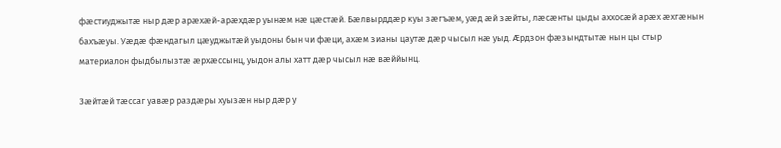фӕстиуджытӕ ныр дӕр арӕхӕй-арӕхдӕр уынӕм нӕ цӕстӕй. Бӕлвырддӕр куы зӕгъӕм, уӕд ӕй зӕйты, лӕсӕнты цыды аххосӕй арӕх ӕхгӕнын бахъӕуы. Уӕдӕ фӕндагыл цӕуджытӕй уыдоны бын чи фӕци, ахӕм зианы цаутӕ дӕр чысыл нӕ уыд. Ӕрдзон фӕзындтытӕ нын цы стыр материалон фыдбылызтӕ ӕрхӕссынц, уыдон алы хатт дӕр чысыл нӕ вӕййынц.

Зӕйтӕй тӕссаг уавӕр раздӕры хуызӕн ныр дӕр у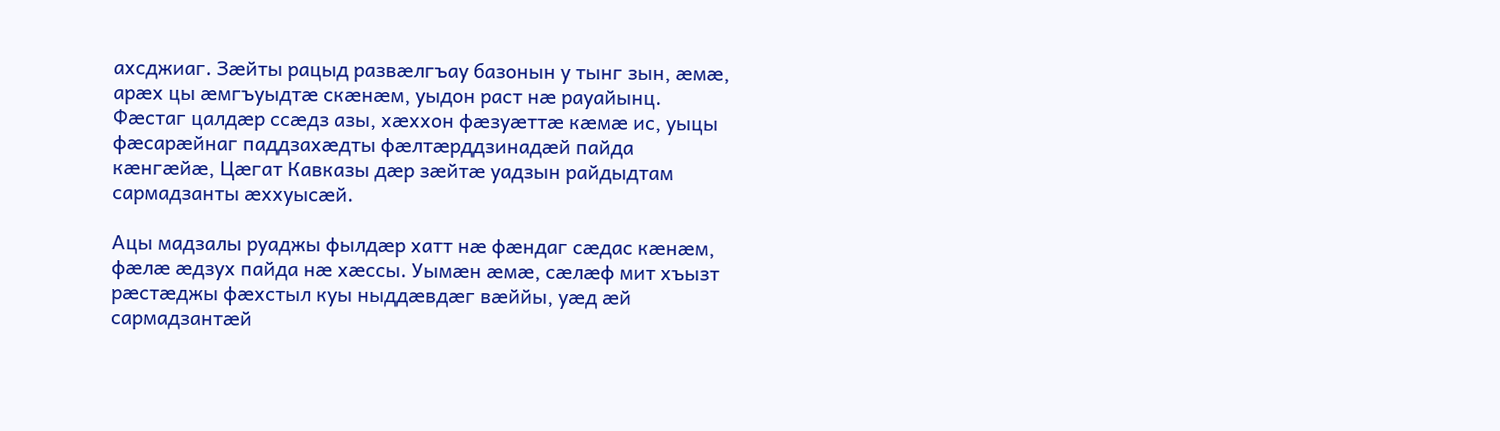ахсджиаг. Зӕйты рацыд развӕлгъау базонын у тынг зын, ӕмӕ, арӕх цы ӕмгъуыдтӕ скӕнӕм, уыдон раст нӕ рауайынц. Фӕстаг цалдӕр ссӕдз азы, хӕххон фӕзуӕттӕ кӕмӕ ис, уыцы фӕсарӕйнаг паддзахӕдты фӕлтӕрддзинадӕй пайда кӕнгӕйӕ, Цӕгат Кавказы дӕр зӕйтӕ уадзын райдыдтам сармадзанты ӕххуысӕй.

Ацы мадзалы руаджы фылдӕр хатт нӕ фӕндаг сӕдас кӕнӕм, фӕлӕ ӕдзух пайда нӕ хӕссы. Уымӕн ӕмӕ, сӕлӕф мит хъызт рӕстӕджы фӕхстыл куы ныддӕвдӕг вӕййы, уӕд ӕй сармадзантӕй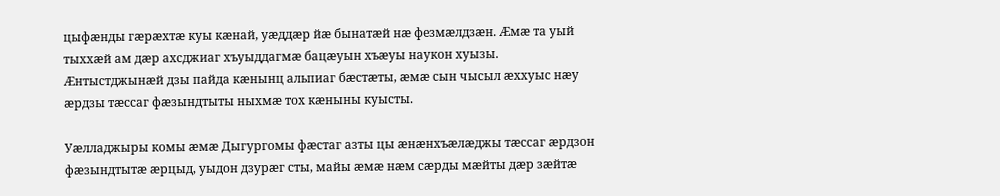цыфӕнды гӕрӕхтӕ куы кӕнай, уӕддӕр йӕ бынатӕй нӕ фезмӕлдзӕн. Ӕмӕ та уый тыххӕй ам дӕр ахсджиаг хъуыддагмӕ бацӕуын хъӕуы наукон хуызы. Ӕнтыстджынӕй дзы пайда кӕнынц альпиаг бӕстӕты, ӕмӕ сын чысыл ӕххуыс нӕу ӕрдзы тӕссаг фӕзындтыты ныхмӕ тох кӕныны куысты.

Уӕлладжыры комы ӕмӕ Дыгургомы фӕстаг азты цы ӕнӕнхъӕлӕджы тӕссаг ӕрдзон фӕзындтытӕ ӕрцыд, уыдон дзурӕг сты, майы ӕмӕ нӕм сӕрды мӕйты дӕр зӕйтӕ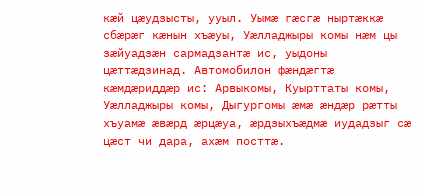кӕй цӕудзысты, ууыл. Уымӕ гӕсгӕ ныртӕккӕ сбӕрӕг кӕнын хъӕуы, Уӕлладжыры комы нӕм цы зӕйуадзӕн сармадзантӕ ис, уыдоны цӕттӕдзинад. Автомобилон фӕндӕгтӕ кӕмдӕриддӕр ис: Арвыкомы, Куырттаты комы, Уӕлладжыры комы, Дыгургомы ӕмӕ ӕндӕр рӕтты хъуамӕ ӕвӕрд ӕрцӕуа, ӕрдзыхъӕдмӕ иудадзыг сӕ цӕст чи дара, ахӕм посттӕ.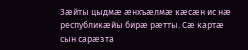Зӕйты цыдмӕ ӕнхъӕлмӕ кӕсӕн ис нӕ республикӕйы бирӕ рӕтты. Сӕ картӕ сын сарӕзта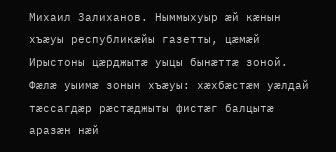Михаил Залиханов. Ныммыхуыр ӕй кӕнын хъӕуы республикӕйы газетты, цӕмӕй Ирыстоны цӕрджытӕ уыцы бынӕттӕ зоной. Фӕлӕ уыимӕ зонын хъӕуы: хӕхбӕстӕм уӕлдай тӕссагдӕр рӕстӕджыты фистӕг балцытӕ аразӕн нӕй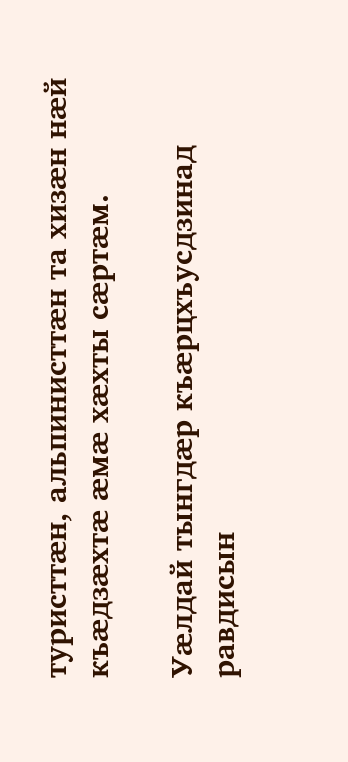туристтӕн, альпинисттӕн та хизӕн нӕй къӕдзӕхтӕ ӕмӕ хӕхты сӕртӕм.

Уӕлдай тынгдӕр къӕрцхъусдзинад равдисын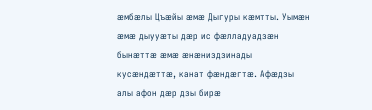ӕмбӕлы Цъӕйы ӕмӕ Дыгуры кӕмтты. Уымӕн ӕмӕ дыууӕты дӕр ис фӕлладуадзӕн бынӕттӕ ӕмӕ ӕнӕниздзинады кусӕндӕттӕ, канат фӕндӕгтӕ. Афӕдзы алы афон дӕр дзы бирӕ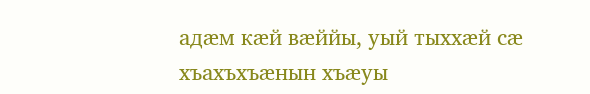адӕм кӕй вӕййы, уый тыххӕй сӕ хъахъхъӕнын хъӕуы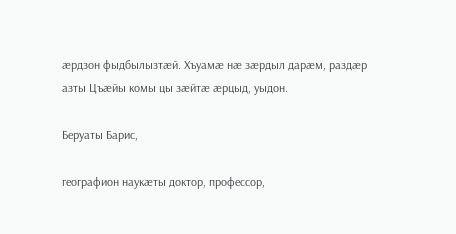ӕрдзон фыдбылызтӕй. Хъуамӕ нӕ зӕрдыл дарӕм, раздӕр азты Цъӕйы комы цы зӕйтӕ ӕрцыд, уыдон.

Беруаты Барис,

географион наукӕты доктор, профессор,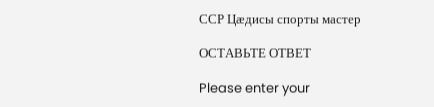ССР Цӕдисы спорты мастер

ОСТАВЬТЕ ОТВЕТ

Please enter your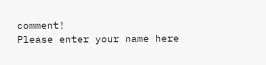comment!
Please enter your name here